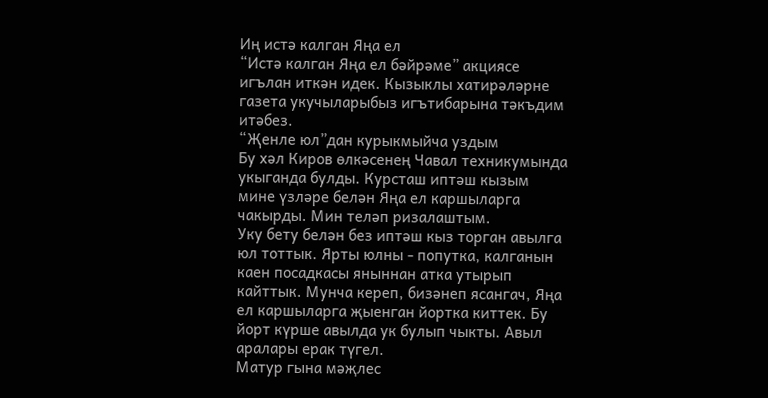Иң истә калган Яңа ел
“Истә калган Яңа ел бәйрәме” акциясе игълан иткән идек. Кызыклы хатирәләрне газета укучыларыбыз игътибарына тәкъдим итәбез.
“Җенле юл”дан курыкмыйча уздым
Бу хәл Киров өлкәсенең Чавал техникумында укыганда булды. Курсташ иптәш кызым мине үзләре белән Яңа ел каршыларга чакырды. Мин теләп ризалаштым.
Уку бету белән без иптәш кыз торган авылга юл тоттык. Ярты юлны - попутка, калганын каен посадкасы яныннан атка утырып кайттык. Мунча кереп, бизәнеп ясангач, Яңа ел каршыларга җыенган йортка киттек. Бу йорт күрше авылда ук булып чыкты. Авыл аралары ерак түгел.
Матур гына мәҗлес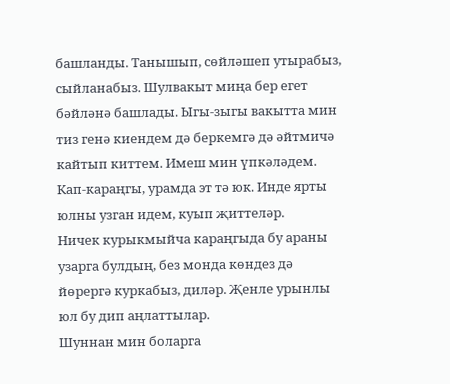башланды. Танышып, сөйләшеп утырабыз, сыйланабыз. Шулвакыт миңа бер егет бәйләнә башлады. Ыгы-зыгы вакытта мин тиз генә киендем дә беркемгә дә әйтмичә кайтып киттем. Имеш мин үпкәләдем. Кап-караңгы, урамда эт тә юк. Инде ярты юлны узган идем, куып җиттеләр.
Ничек курыкмыйча караңгыда бу араны узарга булдың, без монда көндез дә йөрергә куркабыз, диләр. Җенле урынлы юл бу дип аңлаттылар.
Шуннан мин боларга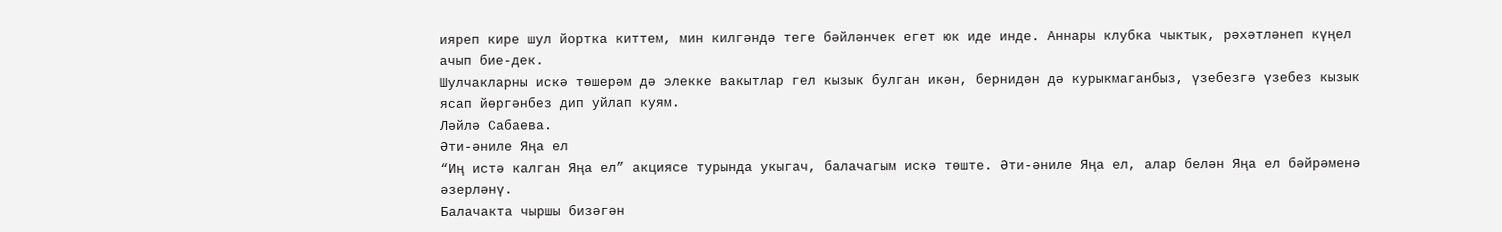ияреп кире шул йортка киттем, мин килгәндә теге бәйләнчек егет юк иде инде. Аннары клубка чыктык, рәхәтләнеп күңел ачып бие-дек.
Шулчакларны искә төшерәм дә элекке вакытлар гел кызык булган икән, бернидән дә курыкмаганбыз, үзебезгә үзебез кызык ясап йөргәнбез дип уйлап куям.
Ләйлә Сабаева.
Әти-әниле Яңа ел
“Иң истә калган Яңа ел” акциясе турында укыгач, балачагым искә төште. Әти-әниле Яңа ел, алар белән Яңа ел бәйрәменә әзерләнү.
Балачакта чыршы бизәгән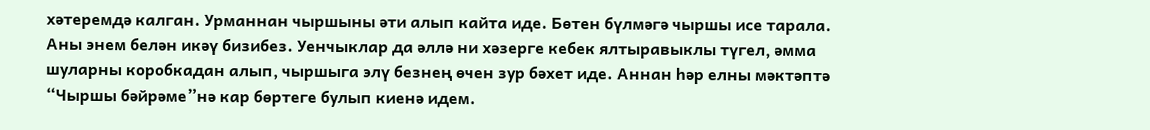хәтеремдә калган. Урманнан чыршыны әти алып кайта иде. Бөтен бүлмәгә чыршы исе тарала. Аны энем белән икәү бизибез. Уенчыклар да әллә ни хәзерге кебек ялтыравыклы түгел, әмма шуларны коробкадан алып, чыршыга элү безнең өчен зур бәхет иде. Аннан һәр елны мәктәптә “Чыршы бәйрәме”нә кар бөртеге булып киенә идем.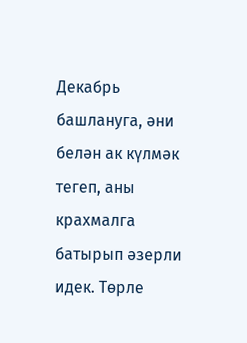Декабрь башлануга, әни белән ак күлмәк тегеп, аны крахмалга батырып әзерли идек. Төрле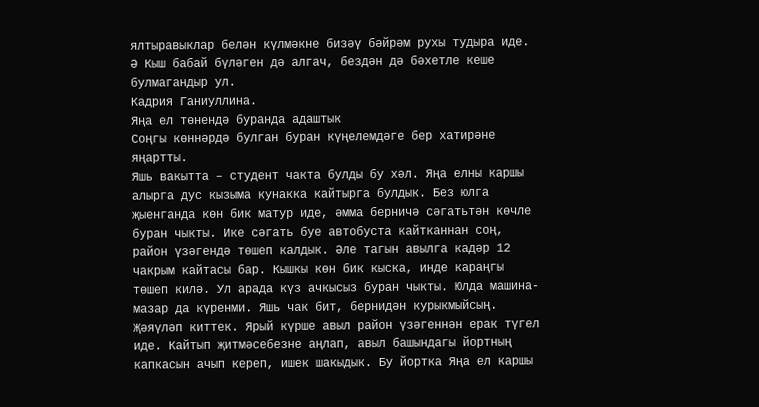ялтыравыклар белән күлмәкне бизәү бәйрәм рухы тудыра иде. Ә Кыш бабай бүләген дә алгач, бездән дә бәхетле кеше булмагандыр ул.
Кадрия Ганиуллина.
Яңа ел төнендә буранда адаштык
Соңгы көннәрдә булган буран күңелемдәге бер хатирәне яңартты.
Яшь вакытта – студент чакта булды бу хәл. Яңа елны каршы алырга дус кызыма кунакка кайтырга булдык. Без юлга җыенганда көн бик матур иде, әмма берничә сәгатьтән көчле буран чыкты. Ике сәгать буе автобуста кайтканнан соң, район үзәгендә төшеп калдык. Әле тагын авылга кадәр 12 чакрым кайтасы бар. Кышкы көн бик кыска, инде караңгы төшеп килә. Ул арада күз ачкысыз буран чыкты. Юлда машина-мазар да күренми. Яшь чак бит, бернидән курыкмыйсың. Җәяүләп киттек. Ярый күрше авыл район үзәгеннән ерак түгел иде. Кайтып җитмәсебезне аңлап, авыл башындагы йортның капкасын ачып кереп, ишек шакыдык. Бу йортка Яңа ел каршы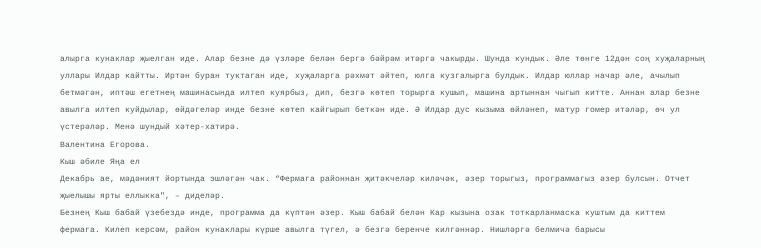алырга кунаклар җыелган иде. Алар безне дә үзләре белән бергә бәйрәм итәргә чакырды. Шунда кундык. Әле төнге 12дән соң хуҗаларның уллары Илдар кайтты. Иртән буран туктаган иде, хуҗаларга рәхмәт әйтеп, юлга кузгалырга булдык. Илдар юллар начар әле, ачылып бетмәгән, иптәш егетнең машинасында илтеп куярбыз, дип, безгә көтеп торырга кушып, машина артыннан чыгып китте. Аннан алар безне авылга илтеп куйдылар, өйдәгеләр инде безне көтеп кайгырып беткән иде. Ә Илдар дус кызыма өйләнеп, матур гомер итәләр, өч ул үстерәләр. Менә шундый хәтер-хатирә.
Валентина Егорова.
Кыш әбиле Яңа ел
Декабрь ае, мәдәният йортында эшләгән чак. “Фермага районнан җитәкчеләр киләчәк, әзер торыгыз, программагыз әзер булсын. Отчет җыелышы ярты еллыкка", – диделәр.
Безнең Кыш бабай үзебездә инде, программа да күптән әзер. Кыш бабай белән Кар кызына озак тоткарланмаска куштым да киттем фермага. Килеп керсәм, район кунаклары күрше авылга түгел, ә безгә беренче килгәннәр. Нишләргә белмичә барысы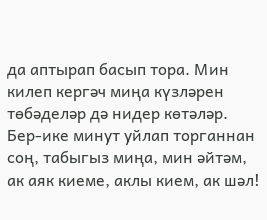да аптырап басып тора. Мин килеп кергәч миңа күзләрен төбәделәр дә нидер көтәләр. Бер-ике минут уйлап торганнан соң, табыгыз миңа, мин әйтәм, ак аяк киеме, аклы кием, ак шәл!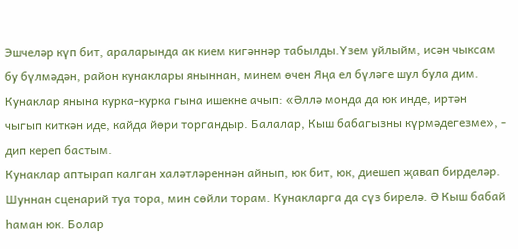Эшчеләр күп бит, араларында ак кием кигәннәр табылды.Үзем уйлыйм, исән чыксам бу бүлмәдән, район кунаклары яныннан, минем өчен Яңа ел бүләге шул була дим.
Кунаклар янына курка-курка гына ишекне ачып: «Әллә монда да юк инде, иртән чыгып киткән иде, кайда йөри торгандыр. Балалар, Кыш бабагызны күрмәдегезме», - дип кереп бастым.
Кунаклар аптырап калган халәтләреннән айнып, юк бит, юк, диешеп җавап бирделәр. Шуннан сценарий туа тора, мин сөйли торам. Кунакларга да сүз бирелә. Ә Кыш бабай һаман юк. Болар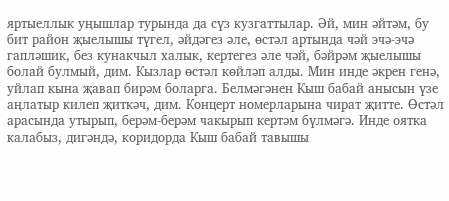яртыеллык уңышлар турында да сүз кузгаттылар. Әй, мин әйтәм, бу бит район җыелышы түгел, әйдәгез әле, өстәл артында чәй эчә-эчә гапләшик, без кунакчыл халык, кертегез әле чәй, бәйрәм җыелышы болай булмый, дим. Кызлар өстәл көйләп алды. Мин инде әкрен генә, уйлап кына җавап бирәм боларга. Белмәгәнен Кыш бабай анысын үзе аңлатыр килеп җиткәч, дим. Концерт номерларына чират җитте. Өстәл арасында утырып, берәм-берәм чакырып кертәм бүлмәгә. Инде оятка калабыз, дигәндә, коридорда Кыш бабай тавышы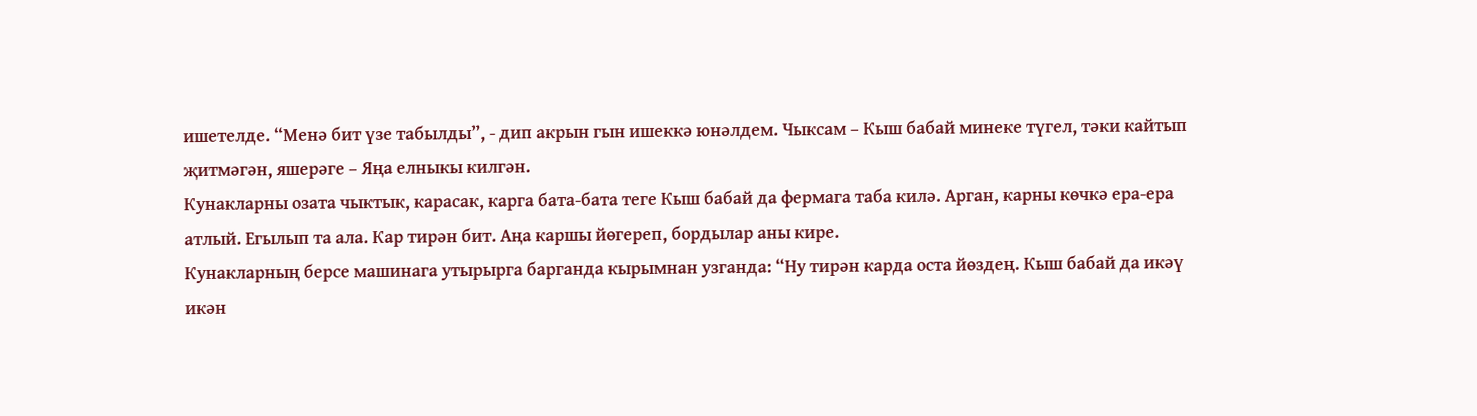ишетелде. “Менә бит үзе табылды”, - дип акрын гын ишеккә юнәлдем. Чыксам – Кыш бабай минеке түгел, тәки кайтып җитмәгән, яшерәге – Яңа елныкы килгән.
Кунакларны озата чыктык, карасак, карга бата-бата теге Кыш бабай да фермага таба килә. Арган, карны көчкә ера-ера атлый. Егылып та ала. Кар тирән бит. Аңа каршы йөгереп, бордылар аны кире.
Кунакларның берсе машинага утырырга барганда кырымнан узганда: “Ну тирән карда оста йөздең. Кыш бабай да икәү икән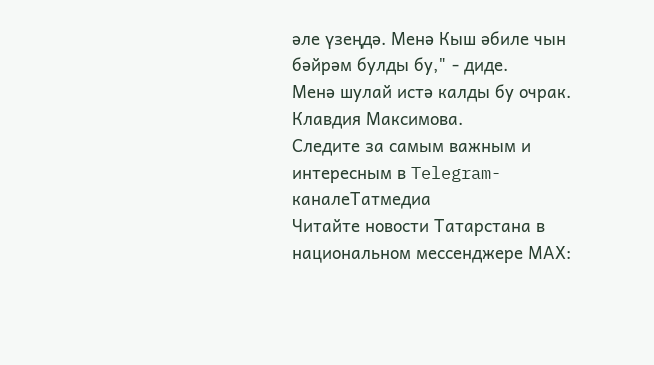әле үзеңдә. Менә Кыш әбиле чын бәйрәм булды бу," - диде.
Менә шулай истә калды бу очрак.
Клавдия Максимова.
Следите за самым важным и интересным в Telegram-каналеТатмедиа
Читайте новости Татарстана в национальном мессенджере MАХ: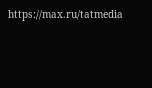https://max.ru/tatmedia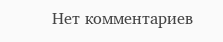Нет комментариев